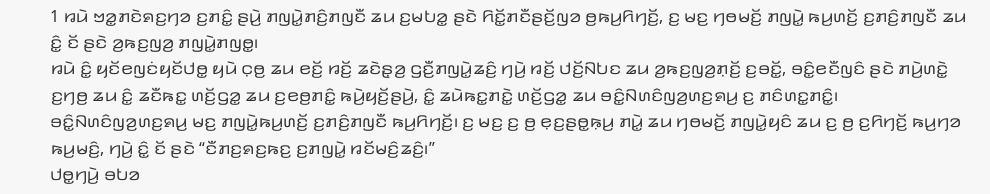1 ꤙꤣꤧ ꤠꤤ꤭ꤊꤢꤧꤎꤢ꤬ꤚꤤ ꤢ꤬ꤊꤢꤨ꤭ ꤔꤣꤧ꤬ ꤊꤜꤣꤧ꤭ꤊꤢꤨ꤬ꤊꤜꤢꤪ ꤘꤣ ꤢ꤬ꤗꤝꤤ꤭ ꤔꤢꤧ ꤖꤢꤩ꤭ꤊꤢꤪꤔꤢꤩ꤬ꤜꤤ ꤥ꤬ꤒꤣ꤬ꤖꤚꤢꤩ꤬, ꤢ꤬ ꤗꤢ꤬ ꤚꤥꤗꤢꤩ꤬ ꤊꤜꤣꤧ꤭ ꤒꤣ꤬ꤛꤢꤩ꤬ ꤢ꤬ꤊꤢꤨ꤬ꤊꤜꤢꤪ ꤘꤣ ꤢꤨ꤭ ꤢꤩ ꤔꤢꤧ ꤤ꤬ꤒꤢ꤬ꤜꤤ꤬ ꤊꤜꤣꤧ꤭ꤊꤜꤥ꤭꤯
ꤙꤣꤧ ꤢꤨ꤭ ꤟꤢꤩꤕꤜꤢꤦꤟꤢꤩꤓꤥ꤭ ꤟꤣꤧ ꤍ꤫ꤥ꤬ ꤘꤣ ꤕꤢꤩ꤬ ꤙꤢꤩ꤬ ꤘꤢꤧꤔ꤫ꤤ꤬ ꤞꤢꤪ꤬ꤊꤜꤣꤧ꤭ꤘꤢꤨ꤬ ꤚꤣꤧ꤬ ꤙꤢꤩ꤬ ꤓꤢꤩ꤬ꤡꤝꤢ ꤘꤣ ꤤ꤬ꤒꤢ꤬ꤜꤤ꤬ꤊ꤫ꤢꤩ꤬ ꤢ꤬ꤋꤢꤩ꤭, ꤋꤢꤨ꤭ꤕꤢꤪꤜꤢꤨ ꤔꤢꤧ ꤊꤣꤧ꤬ꤛꤢꤧ꤭ ꤢ꤬ꤚꤥ꤬ ꤘꤣ ꤢꤨ꤭ ꤘꤢꤪꤒꤢ꤭ ꤛꤢꤩ꤬ꤞꤤ꤭ ꤘꤣ ꤢ꤬ꤕꤥ꤬ꤊꤢꤨ꤭ ꤒꤣꤧ꤬ꤟꤢꤩ꤬ꤔꤣꤧ꤬, ꤢꤨ꤭ ꤘꤣꤧꤒꤢ꤭ꤊꤢꤧ꤭ ꤛꤢꤩ꤬ꤞꤤ꤭ ꤘꤣ ꤋꤢꤨ꤭ꤡꤛꤢꤨꤜꤤ꤬ꤛꤢ꤬ꤎꤣ꤬ ꤢ꤬ ꤊꤢꤨꤛꤢ꤭ꤊꤢꤨ꤭꤯ ꤋꤢꤨ꤭ꤡꤛꤢꤨꤜꤤ꤬ꤛꤢ꤬ꤎꤣ꤬ ꤗꤢ꤬ ꤊꤜꤣꤧ꤭ꤒꤣ꤬ꤛꤢꤩ꤬ ꤢ꤬ꤊꤢꤨ꤬ꤊꤜꤢꤪ ꤒꤣ꤬ꤖꤚꤢꤩ꤬꤯ ꤢ꤬ ꤗꤢ꤬ ꤢ꤬ ꤥ꤬ ꤕ꤫ꤢ꤬ꤔꤥ꤭ꤒ꤫ꤣ꤬ ꤊꤣꤧ꤭ ꤘꤣ ꤚꤥꤗꤢꤩ꤬ ꤊꤜꤣꤧ꤭ꤟꤢꤨ ꤘꤣ ꤢ꤬ ꤥ꤬ ꤢ꤬ꤖꤚꤢꤩ꤬ ꤒꤣ꤬ꤚꤤ ꤒꤣ꤬ꤗꤢꤨ꤬, ꤚꤣꤧ꤬ ꤢꤨ꤭ ꤢꤩ ꤔꤢꤧ “ꤢꤪꤊꤢ꤬ꤎꤢ꤬ꤒꤢ꤬ ꤢ꤬ꤊꤜꤣꤧ꤭ ꤙꤢꤩꤗꤢꤨ꤬ꤘꤢꤨ꤬꤯”
ꤓꤥ꤭ꤚꤣꤧ꤬ ꤋꤝꤤ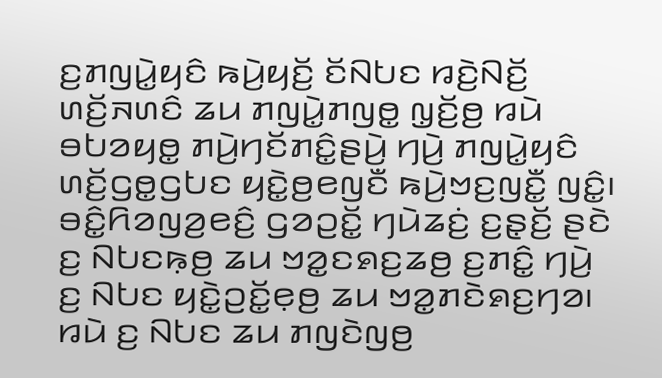ꤢ꤬ꤊꤜꤣꤧ꤭ꤟꤢꤨ ꤒꤣꤧ꤬ꤟꤢꤩ꤬ ꤢꤩꤡꤝꤢ ꤙꤢꤧ꤬ꤡꤢꤩ꤬ ꤛꤢꤩ꤬ꤏꤛꤢꤨ ꤘꤣ ꤊꤜꤣꤧ꤭ꤊꤜꤥ꤭ ꤜ꤫ꤢꤩ꤬ꤥ꤬ ꤙꤣꤧ ꤋꤝꤤꤟꤥ꤭ ꤊꤣꤧ꤬ꤚꤢꤩꤊꤢꤨ꤭ꤔꤣꤧ꤬ ꤚꤣꤧ꤬ ꤊꤜꤣꤧ꤭ꤟꤢꤨ ꤛꤢꤩ꤬ꤞꤥ꤭ꤞꤝꤢ ꤟꤢꤧ꤭ꤥ꤬ꤕꤜꤢꤪ ꤒꤣꤧ꤬ꤠꤢ꤬ꤜꤢꤪ꤭ ꤜꤢꤨ꤭꤯
ꤋꤢꤨ꤭ꤖꤤꤜꤤ꤬ꤕꤢꤨ꤬ ꤞꤤꤑꤢꤩ꤭ ꤚꤣꤧꤘꤢꤦ꤬ ꤢ꤬ꤔ꤫ꤢꤩ꤬ ꤔꤢꤧ ꤢ꤬ ꤡꤝꤢꤒ꤫ꤥ꤬ ꤘꤣ ꤠꤤ꤭ꤢꤎꤢ꤬ꤘꤥ꤬ ꤢ꤬ꤊꤢꤨ꤭ ꤚꤣꤧ꤬ ꤢ꤬ ꤡꤝꤢ ꤟꤢꤧ꤭ꤑꤢꤩ꤭ꤕ꤫ꤥ꤬ ꤘꤣ ꤠꤤ꤭ꤊꤢꤧꤎꤢ꤬ꤚꤤ꤯ ꤙꤣꤧ ꤢ꤬ ꤡꤝꤢ ꤘꤣ ꤊꤜꤢꤧꤜꤥ꤬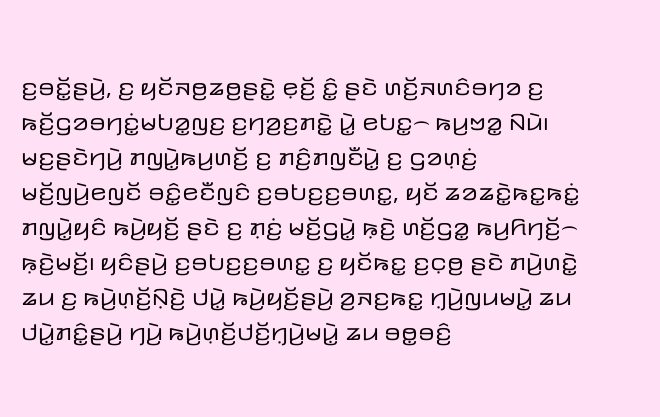ꤢ꤬ꤋꤢꤩ꤭ꤔꤣꤧ꤬, ꤢ꤬ ꤟꤢꤩꤏꤥ꤬ꤘꤥ꤬ꤔꤢꤧ꤭ ꤕ꤫ꤢꤩ꤬ ꤢꤨ꤭ ꤔꤢꤧ ꤛꤢꤩ꤬ꤏꤛꤢꤨꤋꤚꤤ ꤢ꤬ ꤒꤢꤩ꤬ꤞꤤꤋꤚꤢꤦ꤭ꤗꤝꤤ꤭ꤜꤢ꤬ ꤢ꤬ꤚꤤ꤬ꤢ꤬ꤊꤢꤧ꤭ ꤣꤧ꤭ ꤕꤝꤢ꤭꤮ ꤒꤣ꤬ꤠꤤ꤭ ꤡꤣꤧ꤯
ꤗꤢ꤬ꤔꤢꤧꤚꤣꤧ꤬ ꤊꤜꤣꤧ꤭ꤒꤣ꤬ꤛꤢꤩ꤬ ꤢ꤬ ꤊꤢꤨ꤬ꤊꤜꤢꤪꤣꤧ꤭ ꤢ꤬ ꤞꤤꤛ꤫ꤢꤦ꤬ ꤗꤢꤩ꤬ꤜꤣꤧ꤬ꤕꤜꤢꤩ ꤋꤢꤨ꤭ꤕꤢꤪꤜꤢꤨ ꤢ꤬ꤋꤝꤢ꤬ꤢ꤬ꤋꤛꤢ꤭, ꤟꤢꤩ ꤘꤤꤘꤢꤧ꤭ꤒꤢ꤭ꤒꤢꤦ꤭ ꤊꤜꤣꤧ꤭ꤟꤢꤨ ꤒꤣꤧ꤬ꤟꤢꤩ꤬ ꤔꤢꤧ ꤢ꤬ ꤊ꤫ꤢꤦ꤬ ꤗꤢꤩ꤬ꤞꤣꤧ꤭ ꤒ꤫ꤢꤧ꤬ ꤛꤢꤩ꤬ꤞꤤ꤭ ꤒꤣ꤬ꤖꤚꤢꤩ꤬꤮ ꤒ꤫ꤢꤧ꤬ꤗꤢꤩ꤬꤯ ꤟꤢꤨꤔꤣꤧ꤬ ꤢ꤬ꤋꤝꤢ꤬ꤢ꤬ꤋꤛꤢ꤭ ꤢ꤬ ꤟꤢꤩꤒꤢ꤭ ꤢ꤬ꤍ꤫ꤥ꤬ ꤔꤢꤧ ꤊꤣꤧ꤬ꤛꤢꤧ꤭ ꤘꤣ ꤢ꤬ ꤒꤣꤧ꤬ꤛ꤫ꤢꤩ꤬ꤡ꤫ꤢꤧ꤬ ꤓꤣꤧ꤭ ꤒꤣꤧ꤬ꤟꤢꤩ꤬ꤔꤣꤧ꤬ ꤤ꤬ꤏꤢ꤬ꤒꤢ꤭ ꤚ꤫ꤣꤧ꤬ꤜꤣꤗꤣꤧ꤭ ꤘꤣ ꤓꤣꤧ꤭ꤊꤢꤨ꤭ꤔꤣꤧ꤬ ꤚꤣꤧ꤬ ꤒꤣꤧ꤬ꤛ꤫ꤢꤩ꤬ꤓꤢꤩ꤬ꤚ꤫ꤣꤧ꤬ꤗꤣꤧ꤭ ꤘꤣ ꤋꤥ꤭ꤋꤢꤨ꤬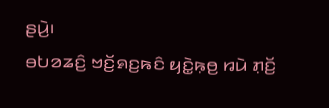ꤔꤣꤧ꤬꤯
ꤋꤝꤤꤘꤢꤨ꤬ ꤠꤢꤩ꤬ꤎꤢ꤬ꤒꤢꤨ ꤟꤢꤧ꤭ꤒ꤫ꤥ꤬ ꤙꤣꤧ ꤊ꤫ꤢꤩ꤬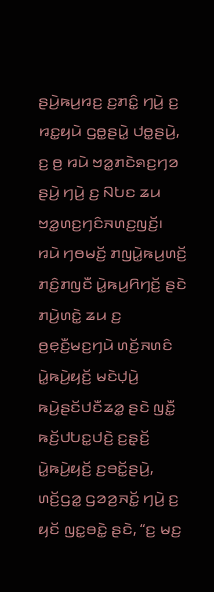ꤔꤣꤧ꤬ꤒꤣ꤬ꤙꤢ꤬ ꤢ꤬ꤊꤢꤨ꤭ ꤚꤣꤧ꤬ ꤢ꤬ ꤙꤢ꤭ꤟꤣꤧ ꤞꤥ꤭ꤔꤣꤧ꤭ ꤓꤥ꤭ꤔꤣꤧ꤬, ꤢ꤬ ꤥ꤬ ꤙꤣꤧ ꤠꤤ꤭ꤊꤢꤧꤎꤢ꤬ꤚꤤ ꤔꤣꤧ꤬ ꤚꤣꤧ꤬ ꤢ꤬ ꤡꤝꤢ ꤘꤣ ꤠꤤ꤭ꤛꤢ꤬ꤚꤢꤨꤏꤛꤢ꤬ꤜꤢꤩ꤬꤯
ꤙꤣꤧ ꤚꤥꤗꤢꤩ꤬ ꤊꤜꤣꤧ꤭ꤒꤣ꤬ꤛꤢꤩ꤬ ꤊꤢꤨ꤬ꤊꤜꤢꤪ ꤣꤧ꤭ꤒꤣ꤬ꤖꤚꤢꤩ꤬ ꤔꤢꤧ ꤊꤣꤧ꤬ꤛꤢꤧ꤭ ꤘꤣ ꤢ꤬ ꤥ꤬ꤕ꤫ꤢꤪ꤬ꤗꤢ꤬ꤚꤣꤧ ꤛꤢꤩ꤬ꤏꤛꤢꤨ ꤣꤧ꤭ꤒꤣꤧ꤬ꤟꤢꤩ꤬ ꤗꤢꤧꤓ꤫ꤣꤧ꤬ ꤒꤣꤧ꤬ꤔꤢꤩꤓꤢꤪꤘꤤ꤭ ꤔꤢꤧ ꤜꤢꤪ꤭ ꤒꤢꤩ꤬ꤓꤝꤢ꤭ꤓꤢꤧ꤬ ꤢ꤬ꤔ꤫ꤢꤩ꤬ ꤣꤧ꤭ꤒꤣꤧ꤬ꤟꤢꤩ꤬ ꤢ꤬ꤋꤢꤩ꤭ꤔꤣꤧ꤬, ꤛꤢꤩ꤬ꤞꤤ꤭ ꤞꤤꤤ꤬ꤏꤢꤩ꤭ ꤚꤣꤧ꤬ ꤢ꤬ ꤟꤢꤩ ꤜꤢ꤭ꤋꤢꤧ꤭ ꤔꤢꤧ, “ꤢ꤬ ꤗꤢ꤬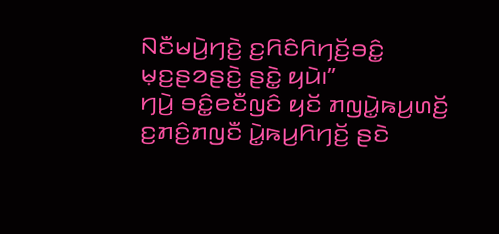ꤡꤢꤪꤗꤣꤧ꤬ꤚꤢꤧ꤬ ꤢ꤬ꤖꤢꤨꤖꤚꤢꤩ꤬ꤋꤢꤨ꤭ ꤗ꤫ꤢ꤬ꤔꤤꤔꤢꤧ꤬ ꤔꤢꤧ꤭ ꤟꤣꤧ꤯”
ꤚꤣꤧ꤬ ꤋꤢꤨ꤭ꤕꤢꤪꤜꤢꤨ ꤟꤢꤩ ꤊꤜꤣꤧ꤭ꤒꤣ꤬ꤛꤢꤩ꤬ ꤢ꤬ꤊꤢꤨ꤬ꤊꤜꤢꤪ ꤣꤧ꤭ꤒꤣ꤬ꤖꤚꤢꤩ꤬ ꤔꤢꤧ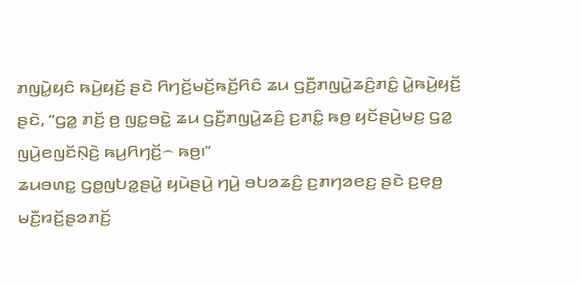ꤊꤜꤣꤧ꤭ꤟꤢꤨ ꤒꤣꤧ꤬ꤟꤢꤩ꤬ ꤔꤢꤧ ꤖꤚꤢꤩ꤬ꤗꤢꤩ꤬ꤒꤢꤩ꤬ꤖꤢꤨ ꤘꤣ ꤞꤢꤪ꤬ꤊꤜꤣꤧ꤭ꤘꤢꤨ꤬ꤊꤢꤨ꤭ ꤣꤧ꤭ꤒꤣꤧ꤬ꤟꤢꤩ꤬ ꤔꤢꤧ, “ꤞꤤ꤭ ꤊꤢꤩ꤬ ꤥ꤬ ꤜꤢ꤭ꤋꤢꤧ꤭ ꤘꤣ ꤞꤢꤪ꤬ꤊꤜꤣꤧ꤭ꤘꤢꤨ꤬ ꤢ꤬ꤊꤢꤨ꤭ ꤒꤥ꤬ ꤟꤢꤩꤔꤣꤧ꤬ꤗꤢ꤬ ꤞꤤ꤭ ꤜꤣꤧ꤬ꤕꤜꤢꤩꤡ꤫ꤢꤧ꤬ ꤒꤣ꤬ꤖꤚꤢꤩ꤬꤮ ꤒꤥ꤬꤯”
ꤘꤣꤋꤛꤢ꤭ ꤞꤥ꤭ꤜꤝꤤ꤭ꤔꤣꤧ꤭ ꤟꤣꤧꤔꤣꤧ꤬ ꤚꤣꤧ꤬ ꤋꤝꤤꤘꤢꤨ꤬ ꤢ꤬ꤊꤚꤤꤕꤢ꤬ ꤔꤢꤧ ꤢ꤬ꤕ꤫ꤥ꤬ ꤗꤢꤪ꤬ꤙꤢꤩ꤬ꤔꤤꤊꤢꤩ꤬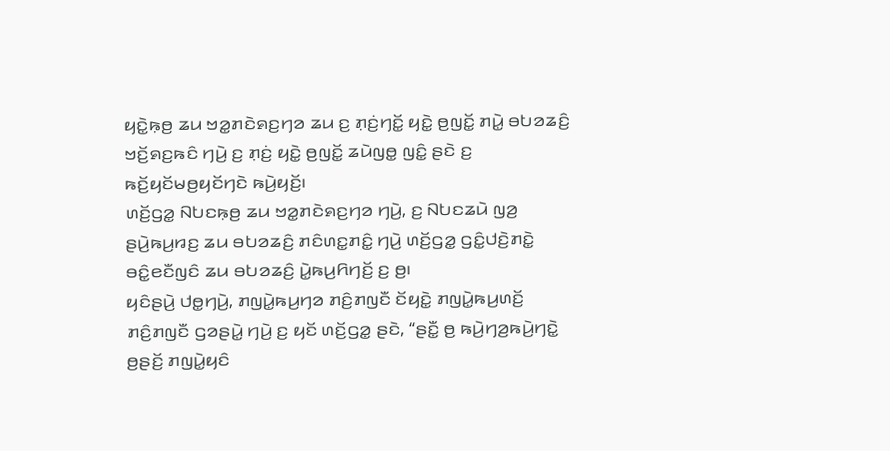ꤟꤢꤧ꤭ꤒ꤫ꤥ꤬ ꤘꤣ ꤠꤤ꤭ꤊꤢꤧꤎꤢ꤬ꤚꤤ ꤘꤣ ꤢ꤬ ꤊ꤫ꤢꤦ꤬ꤚꤢꤩ꤭ ꤟꤢꤧ꤭ ꤥ꤬ꤜꤢꤩ꤭ ꤊꤣꤧ꤭ ꤋꤝꤤꤘꤢꤨ꤬ ꤠꤢꤩ꤬ꤎꤢ꤬ꤒꤢꤨ ꤚꤣꤧ꤬ ꤢ꤬ ꤊ꤫ꤢꤦ꤬ ꤟꤢꤧ꤭ ꤥ꤬ꤜꤢꤩ꤭ ꤘꤣꤧꤜꤥ꤭ ꤜꤢꤨ꤭ ꤔꤢꤧ ꤢ꤬ ꤒꤢꤩ꤬ꤟꤢꤩꤗꤥ꤬ꤟꤢꤩꤚꤢꤧ ꤒꤣꤧ꤬ꤟꤢꤩ꤬꤯
ꤛꤢꤩ꤬ꤞꤤ꤭ ꤡꤝꤢꤒ꤫ꤥ꤬ ꤘꤣ ꤠꤤ꤭ꤊꤢꤧꤎꤢ꤬ꤚꤤ ꤚꤣꤧ꤬, ꤢ꤬ ꤡꤝꤢꤘꤣꤧ ꤜꤤ꤬ ꤔꤣꤧ꤬ꤒꤣ꤬ꤙꤢ꤬ ꤘꤣ ꤋꤝꤤꤘꤢꤨ꤬ ꤊꤢꤨꤛꤢ꤭ꤊꤢꤨ꤭ ꤚꤣꤧ꤬ ꤛꤢꤩ꤬ꤞꤤ꤭ ꤞꤢꤨ꤭ꤓꤢꤧ꤬ꤊꤢꤧ꤭ ꤋꤢꤨ꤭ꤕꤢꤪꤜꤢꤨ ꤘꤣ ꤋꤝꤤꤘꤢꤨ꤬ ꤣꤧ꤭ꤒꤣ꤬ꤖꤚꤢꤩ꤬ ꤢ꤬ ꤥ꤬꤯
ꤟꤢꤨꤔꤣꤧ꤬ ꤓꤥ꤭ꤚꤣꤧ꤬, ꤊꤜꤣꤧ꤭ꤒꤣ꤬ꤚꤤ ꤊꤢꤨ꤬ꤊꤜꤢꤪ ꤢꤩꤟꤢꤧ꤭ ꤊꤜꤣꤧ꤭ꤒꤣ꤬ꤛꤢꤩ꤬ ꤊꤢꤨ꤬ꤊꤜꤢꤪ ꤞꤤꤔꤣꤧ꤭ ꤚꤣꤧ꤬ ꤢ꤬ ꤟꤢꤩ ꤛꤢꤩ꤬ꤞꤤ꤭ ꤔꤢꤧ, “ꤔꤢꤪ꤭ ꤥ꤬ ꤒꤣꤧ꤬ꤚꤤ꤬ꤒꤣꤧ꤬ꤚꤢꤧ꤭ ꤥ꤬ꤔꤢꤩ꤬ ꤊꤜꤣꤧ꤭ꤟꤢꤨ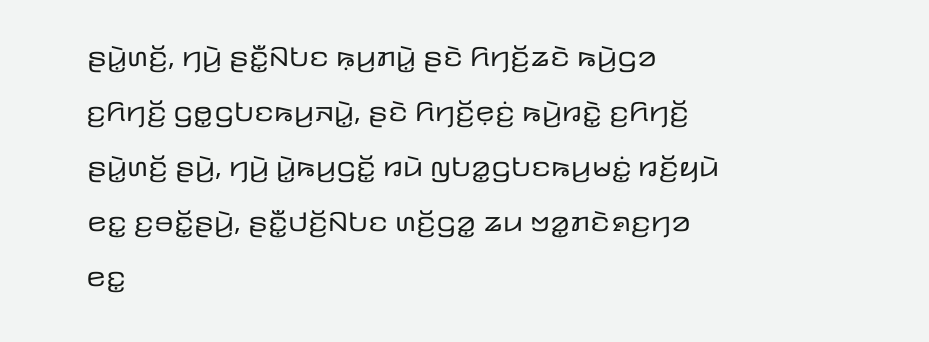ꤔꤣꤧ꤭ꤛꤢꤩ꤬, ꤚꤣꤧ꤬ ꤔꤢꤪ꤭ꤡꤝꤢ ꤒ꤫ꤣ꤬ꤊꤣꤧ꤭ ꤔꤢꤧ ꤖꤚꤢꤩ꤬ꤘꤢꤧ ꤒꤣꤧ꤬ꤞꤤ ꤢ꤬ꤖꤚꤢꤩ꤬ ꤞꤥ꤭ꤞꤝꤢꤒꤣ꤬ꤏꤣꤧ꤭, ꤔꤢꤧ ꤖꤚꤢꤩ꤬ꤕ꤫ꤢꤦ꤬ ꤒꤣꤧ꤬ꤙꤢꤧ꤭ ꤢ꤬ꤖꤚꤢꤩ꤬ ꤔꤣꤧ꤭ꤛꤢꤩ꤬ ꤔꤣꤧ꤬, ꤚꤣꤧ꤬ ꤣꤧ꤭ꤒꤣ꤬ꤞꤢꤩ꤭ ꤙꤣꤧ ꤜꤝꤤ꤭ꤞꤝꤢꤒꤣ꤬ꤗꤢꤦ꤭ ꤙꤢꤩ꤬ꤟꤣꤧ ꤕꤢ꤭ ꤢ꤬ꤋꤢꤩ꤭ꤔꤣꤧ꤬, ꤔꤢꤪ꤭ꤓꤢꤩ꤬ꤡꤝꤢ ꤛꤢꤩ꤬ꤞꤤ꤭ ꤘꤣ ꤠꤤ꤭ꤊꤢꤧꤎꤢ꤬ꤚꤤ ꤕꤢ꤭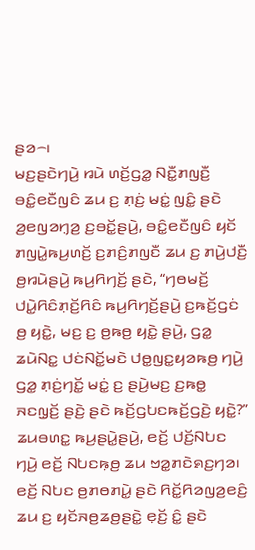ꤔꤤ꤮꤯
ꤗꤢ꤬ꤔꤢꤧꤚꤣꤧ꤬ ꤙꤣꤧ ꤛꤢꤩ꤬ꤞꤤ꤭ ꤡꤢꤪ꤭ꤊꤜꤢꤪ꤬ ꤋꤢꤨ꤭ꤕꤢꤪꤜꤢꤨ ꤘꤣ ꤢ꤬ ꤊ꤫ꤢꤦ꤬ ꤗꤢꤦ꤭ ꤜꤢꤨ꤭ ꤔꤢꤧ ꤤ꤬ꤕꤜꤤꤚ꤫ꤤ꤬ ꤢ꤬ꤋꤢꤩ꤭ꤔꤣꤧ꤬, ꤋꤢꤨ꤭ꤕꤢꤪꤜꤢꤨ ꤟꤢꤩ ꤊꤜꤣꤧ꤭ꤒꤣ꤬ꤛꤢꤩ꤬ ꤢ꤬ꤊꤢꤨ꤬ꤊꤜꤢꤪ ꤘꤣ ꤢ꤬ ꤊꤣꤧ꤬ꤓꤢꤪ꤬ ꤥ꤬ꤙꤣꤧꤔꤣꤧ꤬ ꤒꤣ꤬ꤖꤚꤢꤩ꤬ ꤔꤢꤧ, “ꤚꤥꤗꤢꤩ꤬ ꤓꤣꤧ꤭ꤖꤢꤨꤊ꤫ꤢꤩ꤬ꤖꤢꤨ ꤒꤣ꤬ꤖꤚꤢꤩ꤬ꤔꤣꤧ꤬ ꤢ꤬ꤒꤢꤩ꤬ꤞꤢꤦ ꤥ꤬ ꤟꤢꤧ꤭, ꤗꤢ꤬ ꤢ꤬ ꤥ꤬ꤒꤥ꤬ ꤟꤢꤧ꤭ ꤔꤣꤧ꤬, ꤞꤤ꤭ ꤘꤣꤧꤡꤢ꤭ ꤓꤢꤦꤡꤢꤩ꤭ꤗꤢꤧ ꤓꤥ꤭ꤜꤢ꤭ꤟꤤꤒꤥ꤬ ꤚꤣꤧ꤬ ꤞꤤ꤭ ꤊ꤫ꤢꤦ꤬ꤚꤢꤩ꤭ ꤗꤢꤦ꤭ ꤢ꤬ ꤔꤣꤧ꤬ꤗꤢ꤬ ꤢ꤬ꤒꤥ꤭ ꤏꤢꤜ꤫ꤢꤩ꤬ ꤔꤢꤧ꤬ ꤔꤢꤧ ꤒꤢꤩ꤬ꤞꤝꤢꤒꤢꤩ꤬ꤞꤢꤧ꤬ ꤟꤢꤧ꤭?”
ꤘꤣꤋꤛꤢ꤭ ꤒꤣ꤬ꤔꤣꤧ꤭ꤔꤣꤧ꤬, ꤕꤢꤩ꤬ ꤓꤢꤩ꤬ꤡꤝꤢ ꤚꤣꤧ꤬ ꤕꤢꤩ꤬ ꤡꤝꤢꤒ꤫ꤥ꤬ ꤘꤣ ꤠꤤ꤭ꤊꤢꤧꤎꤢ꤬ꤚꤤ꤯ ꤕꤢꤩ꤬ ꤡꤝꤢ ꤥ꤬ꤊꤥꤊꤣꤧ꤭ ꤔꤢꤧ ꤖꤢꤩ꤭ꤖꤤꤜꤤ꤬ꤕꤢꤨ꤬ ꤘꤣ ꤢ꤬ ꤟꤢꤩꤏꤥ꤬ꤘꤥ꤬ꤔꤢꤧ꤭ ꤕ꤫ꤢꤩ꤬ ꤢꤨ꤭ ꤔꤢꤧ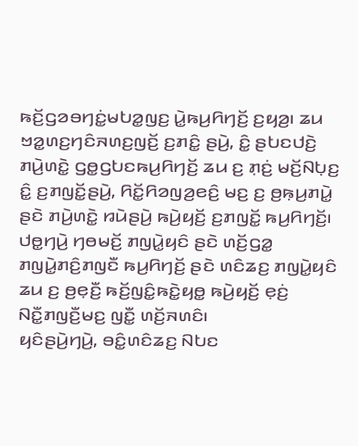ꤒꤢꤩ꤬ꤞꤤꤋꤚꤢꤦ꤭ꤗꤝꤤ꤭ꤜꤢ꤬ ꤣꤧ꤭ꤒꤣ꤬ꤖꤚꤢꤩ꤬ ꤢ꤬ꤟꤤ꤬꤯ ꤘꤣ ꤠꤤ꤭ꤛꤢ꤬ꤚꤢꤨꤏꤛꤢ꤬ꤜꤢꤩ꤬ ꤢ꤬ꤊꤢꤨ꤭ ꤔꤣꤧ꤬, ꤢꤨ꤭ ꤔꤝꤢꤓꤢꤧ꤬ ꤊꤣꤧ꤬ꤛꤢꤧ꤭ ꤞꤥ꤭ꤞꤝꤢꤒꤣ꤬ꤖꤚꤢꤩ꤬ ꤘꤣ ꤢ꤬ ꤊ꤫ꤢꤦ꤬ ꤗꤢꤩ꤬ꤡꤝ꤫ꤢ꤬ ꤢꤨ꤭ ꤢ꤬ꤊꤜꤢꤩ꤭ꤔꤣꤧ꤬, ꤖꤢꤩ꤭ꤖꤤꤜꤤ꤬ꤕꤢꤨ꤬ ꤗꤢ꤬ ꤢ꤬ ꤥ꤬ꤒ꤫ꤣ꤬ꤊꤣꤧ꤭ ꤔꤢꤧ ꤊꤣꤧ꤬ꤛꤢꤧ꤭ ꤙꤣꤧꤔꤣꤧ꤬ ꤒꤣꤧ꤬ꤟꤢꤩ꤬ ꤢ꤬ꤊꤜꤢꤩ꤭ ꤒꤣ꤬ꤖꤚꤢꤩ꤬꤯
ꤓꤥ꤭ꤚꤣꤧ꤬ ꤚꤥꤗꤢꤩ꤬ ꤊꤜꤣꤧ꤭ꤟꤢꤨ ꤔꤢꤧ ꤛꤢꤩ꤬ꤞꤤ꤭ ꤊꤜꤣꤧ꤭ꤊꤢꤨ꤬ꤊꤜꤢꤪ ꤒꤣ꤬ꤖꤚꤢꤩ꤬ ꤔꤢꤧ ꤛꤢꤨꤘꤢ꤬ ꤊꤜꤣꤧ꤭ꤟꤢꤨ ꤘꤣ ꤢ꤬ ꤥ꤬ꤕ꤫ꤢꤪ꤬ ꤒꤢꤩ꤬ꤜꤢꤨ꤭ꤒꤢꤧ꤭ꤟꤥ꤭ ꤒꤣꤧ꤬ꤟꤢꤩ꤬ ꤕ꤫ꤢꤦ꤬ ꤡꤢꤪ꤭ꤊꤜꤢꤪ꤬ꤗꤢ꤬ ꤜꤢꤪ꤭ ꤛꤢꤩ꤬ꤏꤛꤢꤨ꤯
ꤟꤢꤨꤔꤣꤧ꤬ꤚꤣꤧ꤬, ꤋꤢꤨ꤭ꤛꤢꤨꤘꤢ꤬ ꤡꤝꤢ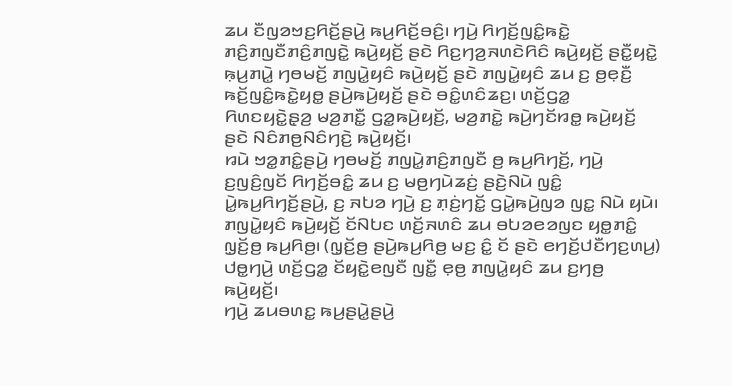ꤘꤣ ꤢꤪꤜꤤꤠꤢ꤬ꤖꤢꤩ꤬ꤔꤣꤧ꤬ ꤒꤣ꤬ꤖꤢꤩ꤬ꤋꤢꤨ꤬꤯ ꤚꤣꤧ꤬ ꤖꤚꤢꤩ꤬ꤜꤢꤨ꤭ꤒꤢꤧ꤭ ꤊꤢꤨ꤬ꤊꤜꤢꤪꤊꤢꤨ꤬ꤊꤜꤢꤧ꤭ ꤒꤣꤧ꤬ꤟꤢꤩ꤬ ꤔꤢꤧ ꤖꤢ꤬ꤚꤤ꤬ꤏꤛꤢꤧꤖꤢꤨ ꤒꤣꤧ꤬ꤟꤢꤩ꤬ ꤔꤢꤪ꤭ꤟꤢꤧ꤭ ꤒ꤫ꤣ꤬ꤊꤣꤧ꤭ ꤚꤥꤗꤢꤩ꤬ ꤊꤜꤣꤧ꤭ꤟꤢꤨ ꤒꤣꤧ꤬ꤟꤢꤩ꤬ ꤔꤢꤧ ꤊꤜꤣꤧ꤭ꤟꤢꤨ ꤘꤣ ꤢ꤬ ꤥ꤬ꤕ꤫ꤢꤪ꤬ ꤒꤢꤩ꤬ꤜꤢꤨ꤭ꤒꤢꤧ꤭ꤟꤥ꤭ ꤔꤣꤧ꤬ꤒꤣꤧ꤬ꤟꤢꤩ꤬ ꤔꤢꤧ ꤋꤢꤨ꤭ꤛꤢꤨꤘꤢ꤬꤯ ꤛꤢꤩ꤬ꤞꤤ꤭ ꤖꤛꤢꤟꤢꤧ꤭ꤔ꤫ꤤ꤬ ꤗꤤ꤬ꤊꤢꤪ꤭ ꤞꤤ꤭ꤒꤣꤧ꤬ꤟꤢꤩ꤬, ꤗꤤ꤬ꤊꤢꤧ꤭ ꤒꤣꤧ꤬ꤚꤢꤩꤙꤥ꤭ ꤒꤣꤧ꤬ꤟꤢꤩ꤬ ꤔꤢꤧ ꤡꤢꤨꤊꤥ꤬ꤡꤢꤨꤚꤢꤧ꤬ ꤒꤣꤧ꤬ꤟꤢꤩ꤬꤯
ꤙꤣꤧ ꤠꤤ꤭ꤊꤢꤨ꤭ꤔꤣꤧ꤬ ꤚꤥꤗꤢꤩ꤬ ꤊꤜꤣꤧ꤭ꤊꤢꤨ꤬ꤊꤜꤢꤪ ꤥ꤬ ꤒꤣ꤬ꤖꤚꤢꤩ꤬, ꤚꤣꤧ꤬ ꤢ꤬ꤜꤢꤨ꤬ꤜꤢꤩ ꤖꤚꤢꤩ꤬ꤋꤢꤨ꤭ ꤘꤣ ꤢ꤬ ꤗꤥ꤬ꤚꤣꤧꤘꤢꤦ꤬ ꤔꤢꤧ꤬ꤡꤣꤧ ꤜꤢꤨ꤭ ꤣꤧ꤭ꤒꤣ꤬ꤖꤚꤢꤩ꤬ꤔꤣꤧ꤬, ꤢ꤬ ꤏꤝꤤ ꤚꤣꤧ꤬ ꤢ꤬ ꤊ꤫ꤢꤦ꤬ꤚꤢꤩ꤭ ꤞꤣꤧ꤭ꤒꤣꤧ꤬ꤜꤤ ꤜꤢ꤭ ꤡꤣꤧ ꤟꤣꤧ꤯
ꤊꤜꤣꤧ꤭ꤟꤢꤨ ꤒꤣꤧ꤬ꤟꤢꤩ꤬ ꤢꤩꤡꤝꤢ ꤛꤢꤩ꤬ꤏꤛꤢꤨ ꤘꤣ ꤋꤝꤤꤕꤤꤜꤢ ꤟꤥ꤭ꤊꤢꤨ꤭ ꤜ꤫ꤢꤩ꤬ꤥ꤬ ꤒꤣ꤬ꤖꤥ꤬꤯ (ꤜ꤫ꤢꤩ꤬ꤥ꤬ ꤔꤣꤧ꤬ꤒꤣ꤬ꤖꤥ꤬ ꤗꤢ꤬ ꤢꤨ꤭ ꤢꤩ ꤔꤢꤧ ꤕꤚꤢꤩ꤬ꤓꤢꤪꤚꤢ꤬ꤛꤣ꤬) ꤓꤥ꤭ꤚꤣꤧ꤬ ꤛꤢꤩ꤬ꤞꤤ꤭ ꤢꤩꤟꤢꤧ꤭ꤕꤜꤢꤪ ꤜꤢꤪ꤭ ꤕ꤫ꤥ꤬ ꤊꤜꤣꤧ꤭ꤟꤢꤨ ꤘꤣ ꤢ꤬ꤚꤥ꤬ ꤒꤣꤧ꤬ꤟꤢꤩ꤬꤯
ꤚꤣꤧ꤬ ꤘꤣꤋꤛꤢ꤭ ꤒꤣ꤬ꤔꤣꤧ꤭ꤔꤣꤧ꤬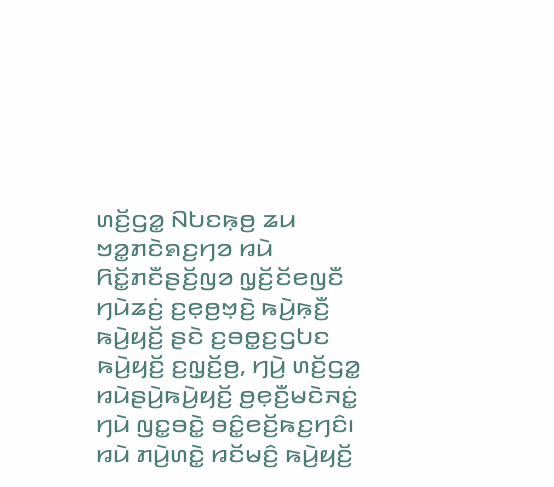ꤛꤢꤩ꤬ꤞꤤ꤭ ꤡꤝꤢꤒ꤫ꤥ꤬ ꤘꤣ ꤠꤤ꤭ꤊꤢꤧꤎꤢ꤬ꤚꤤ ꤙꤣꤧ ꤖꤢꤩ꤭ꤊꤢꤪꤔꤢꤩ꤬ꤜꤤ ꤜ꤫ꤢꤩ꤬ꤢꤩꤕꤜꤢꤪ ꤚꤣꤧꤘꤢꤦ꤬ ꤢ꤬ꤕ꤫ꤥ꤬ꤠ꤫ꤢꤧ꤬ ꤒꤣꤧ꤬ꤒ꤫ꤢꤪ꤬ ꤒꤣꤧ꤬ꤟꤢꤩ꤬ ꤔꤢꤧ ꤢ꤬ꤋꤥ꤭ꤢ꤬ꤞꤝꤢ ꤒꤣꤧ꤬ꤟꤢꤩ꤬ ꤢ꤬ꤜ꤫ꤢꤩ꤬ꤥ꤬, ꤚꤣꤧ꤬ ꤛꤢꤩ꤬ꤞꤤ꤭ ꤙꤣꤧꤔꤣꤧ꤬ꤒꤣꤧ꤬ꤟꤢꤩ꤬ ꤥ꤬ꤕ꤫ꤢꤪ꤬ꤗꤢꤧꤏꤢꤦ꤭ ꤚꤣꤧ ꤜꤢ꤭ꤋꤢꤧ꤭ ꤋꤢꤨ꤭ꤕꤢꤩ꤬ꤒꤢ꤬ꤚꤢꤨ꤯
ꤙꤣꤧ ꤊꤣꤧ꤬ꤛꤢꤧ꤭ ꤙꤢꤩꤗꤢꤨ꤬ ꤒꤣꤧ꤬ꤟꤢꤩ꤬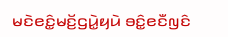ꤗꤢꤧꤕꤢꤨ꤭ꤗꤢꤩ꤬ꤞꤣꤧ꤭ꤟꤣꤧ ꤋꤢꤨ꤭ꤕꤢꤪꤜꤢꤨ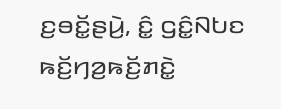ꤢ꤬ꤋꤢꤩ꤭ꤔꤣꤧ꤬, ꤢꤨ꤭ ꤞꤢꤨ꤭ꤡꤝꤢ ꤒꤢꤩ꤬ꤚꤤ꤬ꤒꤢꤩ꤬ꤊꤢꤧ꤭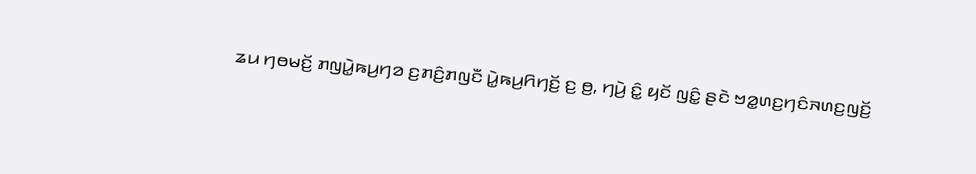ꤘꤣ ꤚꤥꤗꤢꤩ꤬ ꤊꤜꤣꤧ꤭ꤒꤣ꤬ꤚꤤ ꤢ꤬ꤊꤢꤨ꤬ꤊꤜꤢꤪ ꤣꤧ꤭ꤒꤣ꤬ꤖꤚꤢꤩ꤬ ꤢ꤬ ꤥ꤬, ꤚꤣꤧ꤬ ꤢꤨ꤭ ꤟꤢꤩ ꤜꤢꤨ꤭ ꤔꤢꤧ ꤠꤤ꤭ꤛꤢ꤬ꤚꤢꤨꤏꤛꤢ꤬ꤜꤢꤩ꤬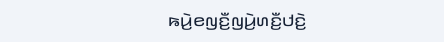ꤒꤣꤧ꤬ꤕꤜꤢꤪ꤬ꤜꤣꤧ꤬ꤛꤢꤪ꤬ꤓꤢꤧ꤬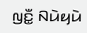ꤜꤢꤪ꤭ ꤡꤣꤧꤟꤣꤧ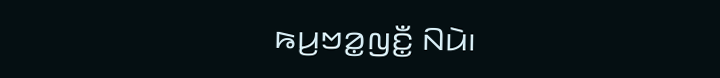ꤒꤣ꤬ꤠꤤ꤭ꤜꤢꤪ꤭ ꤡꤣꤧ꤯